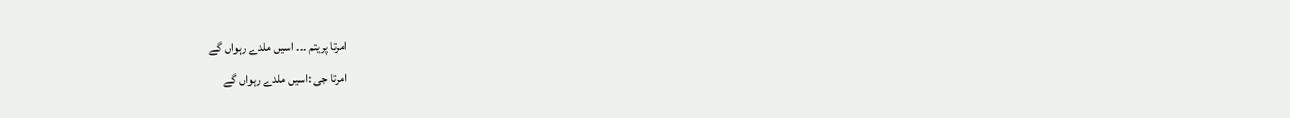امرتا پریتم ۔۔۔ اسیں ملدے رہواں گے
امرتا جی :اسیں ملدے رہواں گے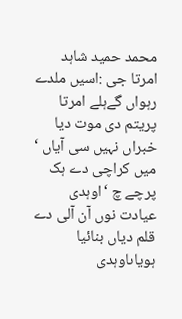محمد حمید شاہد
امرتا جی :اسیں ملدے رہواں گےہلے امرتا پریتم دی موت دیا خبراں نہیں سی آیاں ‘ میں کراچی دے ہک پرچے چ ‘اوہدی عیادت نوں آن آلی دے قلم دیاں بنائیا ہویاںاوہدی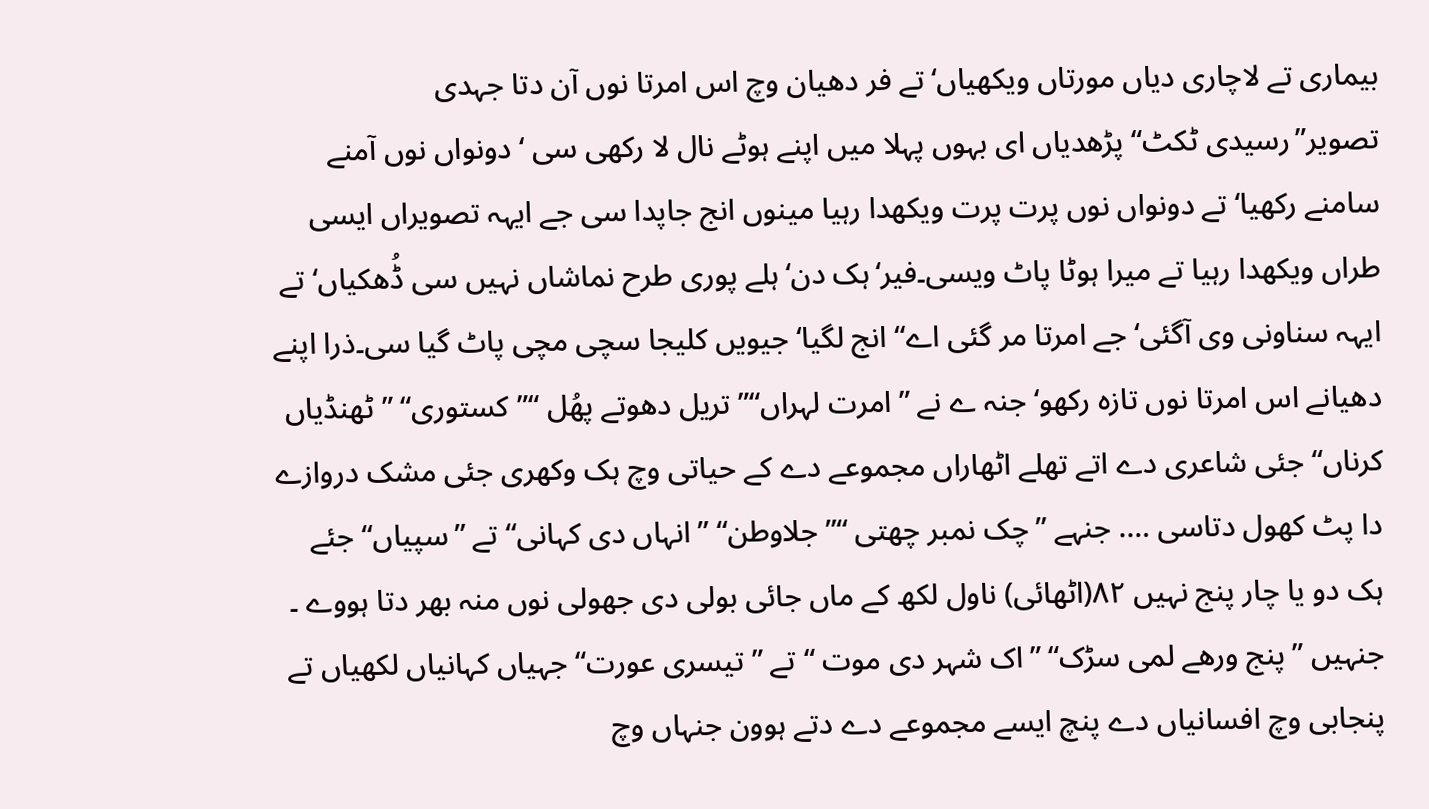بیماری تے لاچاری دیاں مورتاں ویکھیاں‘ تے فر دھیان وچ اس امرتا نوں آن دتا جہدی تصویر”رسیدی ٹکٹ“ پڑھدیاں ای بہوں پہلا میں اپنے ہوٹے نال لا رکھی سی ‘ دونواں نوں آمنے سامنے رکھیا‘ تے دونواں نوں پرت پرت ویکھدا رہیا مینوں انج جاپدا سی جے ایہہ تصویراں ایسی طراں ویکھدا رہیا تے میرا ہوٹا پاٹ ویسی۔فیر‘ہک دن‘ ہلے پوری طرح نماشاں نہیں سی ڈُھکیاں‘تے ایہہ سناونی وی آگئی‘ جے امرتا مر گئی اے“ انج لگیا‘ جیویں کلیجا سچی مچی پاٹ گیا سی۔ذرا اپنے دھیانے اس امرتا نوں تازہ رکھو‘ جنہ ے نے ”امرت لہراں“”تریل دھوتے پھُل “”کستوری“ ”ٹھنڈیاں کرناں“جئی شاعری دے اتے تھلے اٹھاراں مجموعے دے کے حیاتی وچ ہک وکھری جئی مشک دروازے دا پٹ کھول دتاسی …. جنہے ”چک نمبر چھتی “”جلاوطن“ ”انہاں دی کہانی“ تے ”سپیاں“ جئے ہک دو یا چار پنج نہیں ۸۲(اٹھائی) ناول لکھ کے ماں جائی بولی دی جھولی نوں منہ بھر دتا ہووے ۔ جنہیں ”پنج ورھے لمی سڑک“ ”اک شہر دی موت “تے ”تیسری عورت“ جہیاں کہانیاں لکھیاں تے پنجابی وچ افسانیاں دے پنچ ایسے مجموعے دے دتے ہوون جنہاں وچ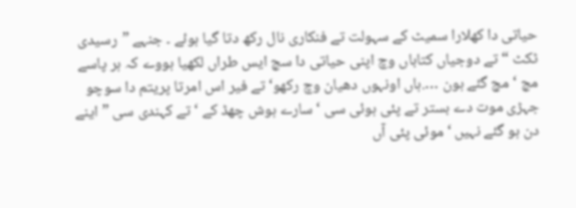حیاتی دا کھلارا سمیٹ کے سہولت تے فنکاری نال رکھ دتا گیا ہوئے ۔ جنہے ”رسیدی ٹکٹ “ تے دوجیاں کتاباں وچ اپنی حیاتی دا سچ ایس طراں لکھیا ہووے کہ ہر پاسے مچ ‘مچ گئے ہون ….ہاں اونہوں دھیان وچ رکھو‘ تے فیر اس امرتا پریتم دا سوچو جہڑی موت دے بستر تے پئی ہوئی سی ‘ سارے ہوش چھڈ کے ‘ تے کہندی سی ”اینے دن ہو گئے نہیں ‘موئی پئی آں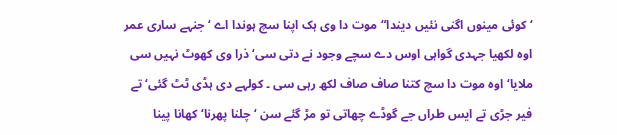‘ کوئی مینوں اگنی نئیں دیندا“موت دا وی ہک اپنا سچ ہوندا اے ‘ جنہے ساری عمر اوہ لکھیا جہدی گواہی اوس دے سچے وجود نے دتی سی‘ ذرا وی کھوٹ نہیں سی ملایا‘ اوہ موت دا سچ کتنا صاف صاف لکھ رہی سی ۔ کولہے دی ہڈی ٹٹ گئی‘ تے فیر جڑی تے ایس طراں جے گوڈے چھاتی تو مڑ گئے سن ‘ چلنا پھرنا‘ کھانا پینا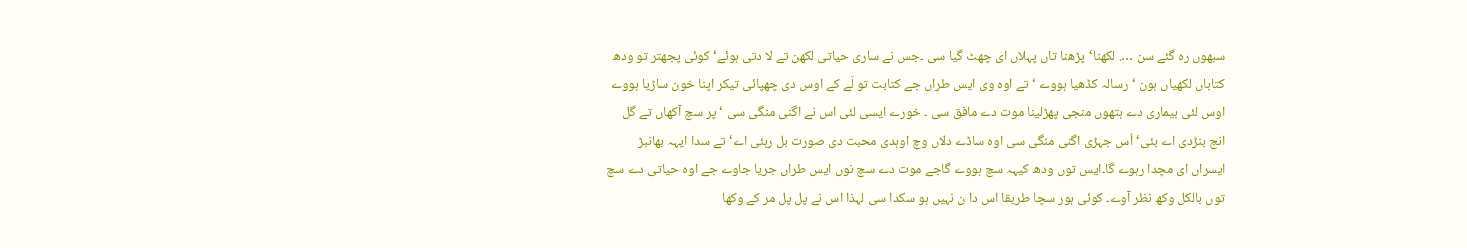سبھوں رہ گئے سن …. لکھنا‘پڑھنا تاں پہلاں ای چھٹ گیا سی ۔جس نے ساری حیاتی لکھن تے لا دتی ہوئے‘ کوئی پجھتر تو ودھ کتاباں لکھیاں ہون ‘ رسالہ کڈھیا ہووے ‘ تے اوہ وی ایس طراں جے کتابت تو لَے کے اوس دی چھپائی تیکر اپنا خون ساڑیا ہووے اوس لئی بیماری دے ہتھوں منجی پھڑلینا موت دے مافق سی ۔ خورے ایسی لئی اس نے اگنی منگی سی ‘ پر سچ آکھاں تے گل انج بنڑدی اے بئی‘ اُس جہڑی اگنی منگی سی اوہ ساڈے دلاں وچ اوہدی محبت دی صورت بل رہئی اے‘ تے سدا ایہہ بھانبڑ ایسراں ای مچدا رہوے گا۔ایس توں ودھ کیہہ سچ ہووے گاجے موت دے سچ نوں ایس طراں جریا جاوے جے اوہ حیاتی دے سچ توں بالکل وکھ نظر آوے۔ کوئی ہور سچا طریقا اس دا ن نہیں ہو سکدا سی لہذا اس نے پل پل مر کے وکھا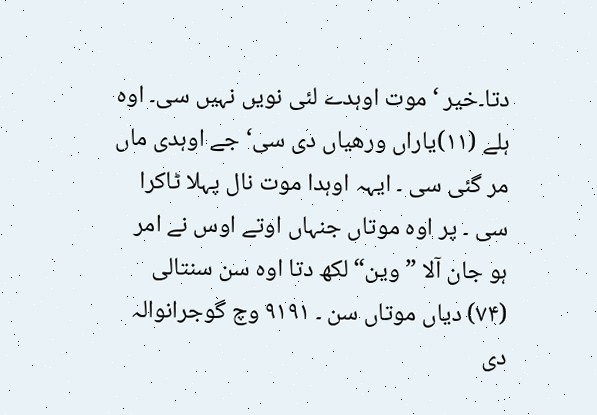دتا۔خیر ‘موت اوہدے لئی نویں نہیں سی۔ اوہ ہلے (۱۱)یاراں ورھیاں دی سی‘ جے اوہدی ماں مر گئی سی ۔ ایہہ اوہدا موت نال پہلا ٹاکرا سی ۔ پر اوہ موتاں جنہاں اوتے اوس نے امر ہو جان آلا ”وین“ لکھ دتا اوہ سن سنتالی (۷۴) دیاں موتاں سن ۔ ۹۱۹۱ وچ گوجرانوالہ دی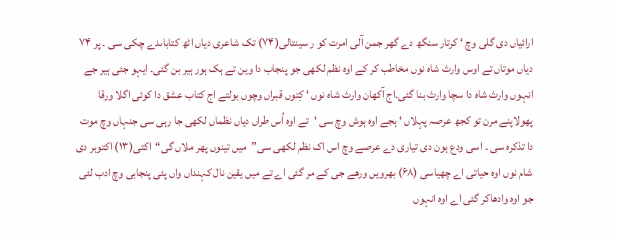ارائیاں دی گلی وچ ‘ کرتار سنگھ دے گھر جمن آلی امرت کو ر سینتالی(۷۴) تک شاعری دیاں اٹھ کتاباںدے چکی سی ۔ پر ۷۴ دیاں موتاں تے اوس وارث شاہ نوں مخاطب کر کے اوہ نظم لکھی جو پنجاب دا وین تے ہک ہور ہیر بن گئی۔ ایہو جئی ہیر جے انہوں وارث شاہ دا سچا وارث بنا گئی۔اج آکھان وارث شاہ نوں ‘ کِتوں قبراں وچوں بولتے اج کتاب عشق دا کوئی اگلا ورقا پھولاپنے مرن تو کجھ عرصہ پہلاں ‘ ہجے اوہ ہوش وچ سی ‘تے اوہ اُس طراں دیاں نظماں لکھی جا رہی سی جنہاں وچ موت دا تذکرہ سی ۔ اسی ودع ہون دی تیاری دے عرصے وچ اس اک نظم لکھی سی”میں تینوں پھر ملاں گی“اکتی(۱۳) اکتوبر دی شام نوں اوہ حیاتی اے چھیاسی (۶۸) بھرویں ورھے جی کے مر گئی اے تے میں یقین نال کہنداں واں پئی پنجابی وچ ادب لئی جو اوہ وادھاکر گئی اے اوہ انہوں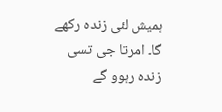ہمیش لئی زندہ رکھے گا۔ امرتا جی تسی زندہ رہوو گے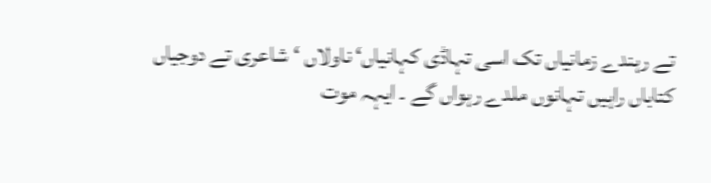تے رہندے زمانیاں تک اسی تہاڈی کہانیاں‘ ناولاں ‘شاعری تے دوجیاں کتاباں راہیں تہانوں ملدے رہواں گے ۔ ایہہ موت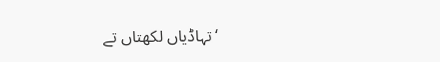‘تہاڈیاں لکھتاں تے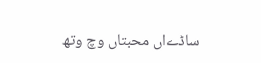ساڈےاں محبتاں وچ وتھ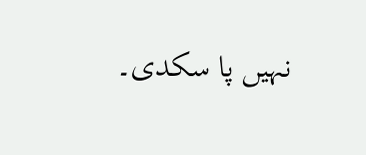نہیں پا سکدی۔